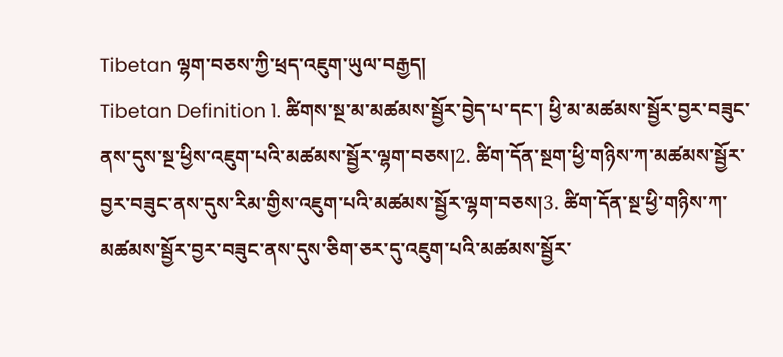Tibetan ལྷག་བཅས་ཀྱི་ཕྲད་འཇུག་ཡུལ་བརྒྱད།
Tibetan Definition 1. ཚིགས་སྔ་མ་མཚམས་སྦྱོར་བྱེད་པ་དང་། ཕྱི་མ་མཚམས་སྦྱོར་བྱར་བཟུང་ནས་དུས་སྔ་ཕྱིས་འཇུག་པའི་མཚམས་སྦྱོར་ལྷག་བཅས།2. ཚིག་དོན་སྔག་ཕྱི་གཉིས་ཀ་མཚམས་སྦྱོར་བྱར་བཟུང་ནས་དུས་རིམ་གྱིས་འཇུག་པའི་མཚམས་སྦྱོར་ལྷག་བཅས།3. ཚིག་དོན་སྔ་ཕྱི་གཉིས་ཀ་མཚམས་སྦྱོར་བྱར་བཟུང་ནས་དུས་ཅིག་ཅར་དུ་འཇུག་པའི་མཚམས་སྦྱོར་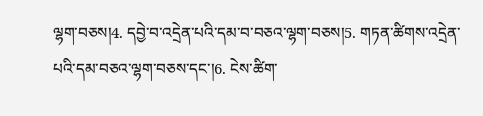ལྷག་བཅས།4. དབྱེ་བ་འདྲེན་པའི་དམ་བ་བཅའ་ལྷག་བཅས།5. གཏན་ཚིགས་འདྲེན་པའི་དམ་བཅའ་ལྷག་བཅས་དང་།6. ངེས་ཚིག་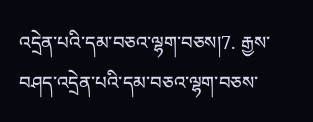འདྲེན་པའི་དམ་བཅའ་ལྷག་བཅས།7. རྒྱས་བཤད་འདྲེན་པའི་དམ་བཅའ་ལྷག་བཅས་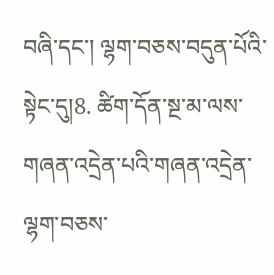བཞི་དང་། ལྷག་བཅས་བདུན་པོའི་སྟེང་དུ།8. ཚིག་དོན་སྔ་མ་ལས་གཞན་འདྲེན་པའི་གཞན་འདྲེན་ལྷག་བཅས་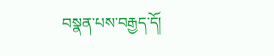བསྣན་པས་བརྒྱད་དོ།